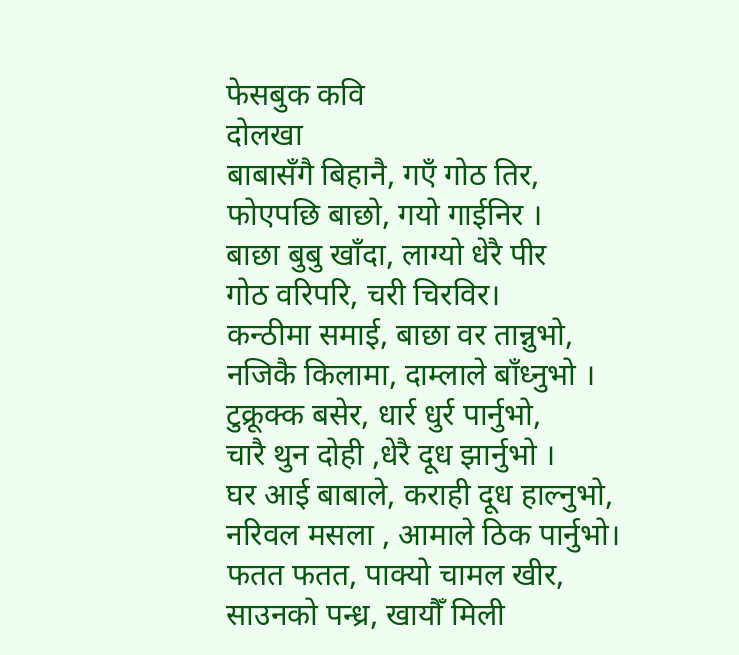फेसबुक कवि
दोलखा
बाबासँगै बिहानै, गएँ गोठ तिर,
फोएपछि बाछो, गयो गाईनिर ।
बाछा बुबु खाँदा, लाग्यो धेरै पीर
गोठ वरिपरि, चरी चिरविर।
कन्ठीमा समाई, बाछा वर तान्नुभो,
नजिकै किलामा, दाम्लाले बाँध्नुभो ।
टुक्रूक्क बसेर, धार्र धुर्र पार्नुभो,
चारै थुन दोही ,धेरै दूध झार्नुभो ।
घर आई बाबाले, कराही दूध हाल्नुभो,
नरिवल मसला , आमाले ठिक पार्नुभो।
फतत फतत, पाक्यो चामल खीर,
साउनको पन्ध्र, खायौँ मिली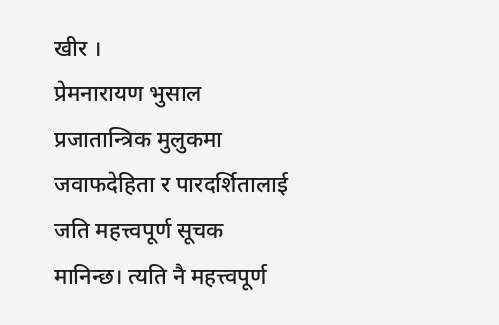खीर ।
प्रेमनारायण भुसाल प्रजातान्त्रिक मुलुकमा जवाफदेहिता र पारदर्शितालाई जति महत्त्वपूर्ण सूचक मानिन्छ। त्यति नै महत्त्वपूर्ण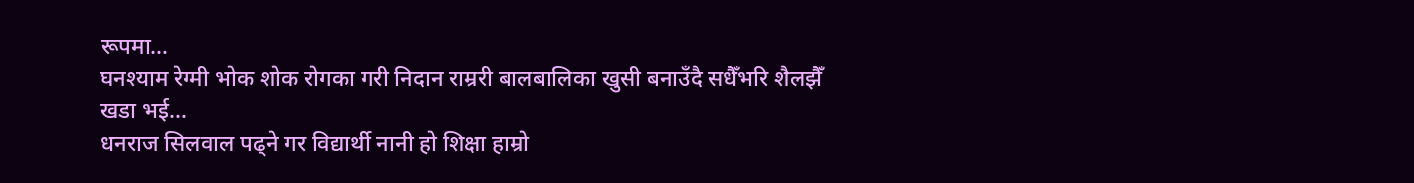रूपमा…
घनश्याम रेग्मी भोक शोक रोगका गरी निदान राम्ररी बालबालिका खुसी बनाउँदै सधैँभरि शैलझैँ खडा भई…
धनराज सिलवाल पढ्ने गर विद्यार्थी नानी हो शिक्षा हाम्रो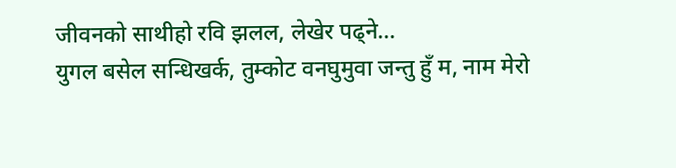जीवनको साथीहो रवि झलल, लेखेर पढ्ने…
युगल बसेल सन्धिखर्क, तुम्कोट वनघुमुवा जन्तु हुँ म, नाम मेरो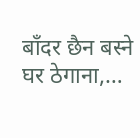बाँदर छैन बस्ने घर ठेगाना,…